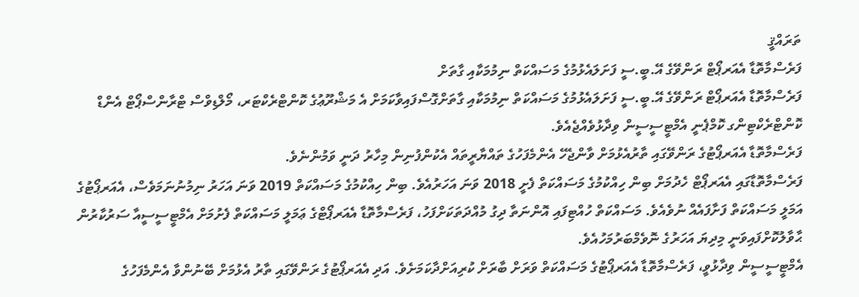ތަރައްޤީ
ފަރެސްމާތޮޑާ އެއަރޕޯޓް ރަންވޭގެ އޭ.ބީ.ސީ ފަށަލައެޅުމުގެ މަސައްކަތް ނިމުމަކާއި ގާތަށް
ފަރެސްމާތޮޑާ އެއަރޕޯޓް ރަންވޭގެ އޭ.ބީ.ސީ ފަށަލައެޅުމުގެ މަސައްކަތް ނިމުމަކާއި ގާތަށްގޮސްފައިވާކަމަށް އެ މަޝްރޫޢުގެ ކޮންޓްރެކްޓަރ، މޯލްޑިވްސް ޓްރާންސްޕޯޓް އެންޑް ކޮންޓްރެކްޓިންގ ކޮމްޕެނީ އެމްޓީސީސީން ވިދާޅުވެއްޖެއެވެ.
ފަރެސްމާތޮޑާ އެއަރޕޯޓުގެ ރަންވޭގައި ތާރުއެޅުމަށް ވާންޖެހޭ އެންމެފަހުގެ ތައްޔާރީތައް އެކުންފުނިން މިހާރު ދަނީ ވަމުންނެވެ.
ފަރެސްމާތޮޑާގައި އެއަރޕޯޓް ހެދުމަށް ބިން ހިއްކުމުގެ މަސައްކަތް ފެށީ 2018 ވަނަ އަހަރުއެވެ. ބިން ހިއްކުމުގެ މަސައްކަތް 2019 ވަނަ އަހަރު ނިމުނުނަމަވެސް، އެއަރޕޯޓުގެ އަމަލީ މަސައްކަތް ފަށާފައެއް ނުވެއެވެ. މަސައްކަތް ހުއްޓިފައި އޮންނަތާ ދިގު މުއްދަތަކަށްފަހު، ފަރެސްމާތޮޑާ އެއަރޕޯޓްގެ ޢަމަލީ މަސައްކަތް ފެށުމަށް އެމްޓީސީސީއާ ސަރުކާރުން ޙާވާލުކޮށްފައިވަނީ މިދިޔަ އަހަރުގެ ނޮވެމްބަރުމަހުއެވެ.
އެމްޓީސީސީން ވިދާޅުވީ، ފަރެސްމާތޮޑާ އެއަރޕޯޓުގެ މަސައްކަތް ވަރަށް ބާރަށް ކުރިއަށްދާކަމަށެވެ. އަދި އެއަރޕޯޓުގެ ރަންވޭގައި ތާރު އެޅުމަށް ބޭނުންވާ އެންމެފަހުގެ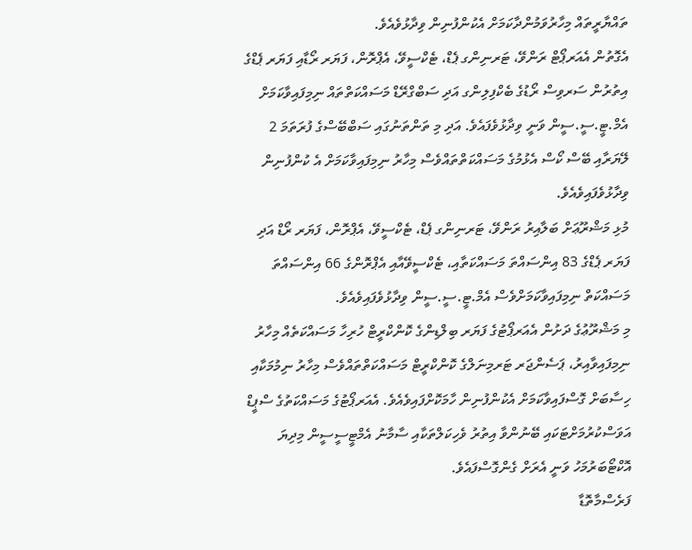ތައްޔާރީތައް މިހާރުވަމުންދާކަމަށް އެކުންފުނިން ވިދާޅުވެއެވެ.
އެގޮތުން އެއަރޕޯޓް ރަންވޭ، ޓަރނިންގ ޕެޑް، ޓެކްސީވޭ، އެޕްރޮން، ފަޔަރ ރޯޑާއި ފަޔަރ ޕެޑްގެ އިތުރުން ސަރވިސް ރޯޑުގެ ބެކްފިލިންގ އަދި ސަބްގްރޭޑް މަސައްކަތްތައް ނިމިފައިވާކަމަށް އެމް.ޓީ.ސީ.ސީން ވަނީ ވިދާޅުވެފައެވެ. އަދި މި ތަންތަނުގައި ސަބްބޭސްގެ ފުރަތަމަ 2 ލޭޔަރާއި ބޭސް ކޯސް އެޅުމުގެ މަސައްކަތްތައްވެސް މިހާރު ނިމިފައިވާކަމަށް އެ ކުންފުނިން ވިދާޅުވެފައިވެއެވެ.
މުޅި މަޝްރޫޢަށް ބަލާއިރު ރަންވޭ، ޓަރނިންގ ޕެޑް، ޓެކްސީވޭ، އެޕްރޮން، ފަޔަރ ރޯޑް އަދި ފަޔަރ ޕެޑްގެ 83 އިންސައްތަ މަސައްކަތާއި، ޓެކްސީވޭއާއި އެޕްރޮންގެ 66 އިންސައްތަ މަސައްކަތް ނިމިފައިވާކަމަށްވެސް އެމް.ޓީ.ސީ.ސީން ވިދާޅުވެފައިވެއެވެ.
މި މަޝްރޫޢުގެ ދަށުން އެއަރޕޯޓުގެ ފަޔަރ ބިލްޑިންގެ ކޮންކްރީޓް ހުރިހާ މަސައްކަތެއް މިހާރު ނިމިފައިވާއިރު، ޕަސެންޖަރ ޓަރމިނަލްގެ ކޮންކްރީޓް މަސައްކަތްތައްވެސް މިހާރު ނިމުމަކާއި ހިސާބަށް ގޮސްފައިވާކަމަށް އެކުންފުނިން ހާމަކޮށްފައިވެއެވެ. އެއަރޕޯޓުގެ މަސައްކަތުގެ ސްޕީޑް އަވަސްކުރުމަށްޓަކައި ބޭނުންވާ އިތުރު ވެހިކަލްތަކާއި ސާމާނު އެމްޓީސީސީން މިދިޔަ އޮކްޓޯބަރުމަހު ވަނީ އެރަށް ގެންގޮސްފައެވެ.
ފަރެސްމާތޮޑާ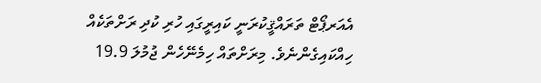އެއަރޕޯޓް ތަރައްޤީކުރަނީ ކައިރީގައި ހުރި ކުދި ރަށްތަކެއް ހިއްކައިގެންނެވެ. މިރަށްތައް ހިމެނޭހެން ޖުމުލަ 19.9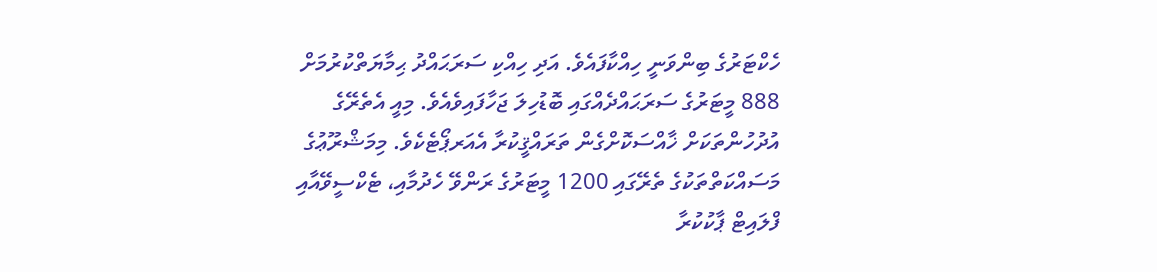ހެކްޓަރުގެ ބިންވަނީ ހިއްކާފައެވެ. އަދި ހިއްކި ސަރަޙައްދު ޙިމާޔަތްކުރުމަށް 888 މީޓަރުގެ ސަރަޙައްދެއްގައި ބޮޑުހިލަ ޖަހާފައިވެއެވެ. މިއީ އެތެރޭގެ އުދުހުންތަކަށް ޚާއްސަކޮށްގެން ތަރައްޤީކުރާ އެއަރޕޯޓެކެވެ. މިމަޝްރޫޢުގެ މަސައްކަތްތަކުގެ ތެރޭގައި 1200 މީޓަރުގެ ރަންވޭ ހެދުމާއި، ޓެކްސީވޭއާއި ފްލައިޓް ޕާކުކުރާ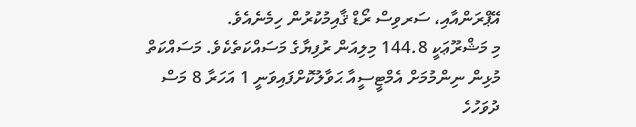އޭޕްރަންއާއި، ސަރވިސް ރޯޑް ޤާއިމުކުރުން ހިމެނެއެވެ.
މި މަޝްރޫޢަކީ 144.8 މިލިއަން ރުފިޔާގެ މަސައްކަތެކެވެ. މަސައްކަތް މުޅިން ނިންމުމަށް އެމްޓީސީއާ ޙަވާލުކޮށްފައިވަނީ 1 އަހަރާ 8 މަސް ދުވަހުހެ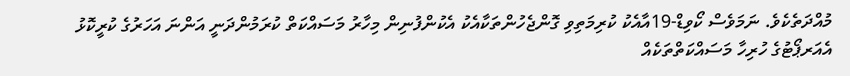މުއްދަތެކެވެ. ނަމަވެސް ކޯވިޑް-19އާއެކު ކުރިމަތިވި ގޮންޖެހުންތަކާއެކު އެކުންފުނިން މިހާރު މަސައްކަތް ކުރަމުންދަނީ އަންނަ އަހަރުގެ ކުރީކޮޅު އެއަރޕޯޓުގެ ހުރިހާ މަސައްކަތްތަކެއް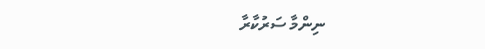ނިންމާ ސަރުކާރާ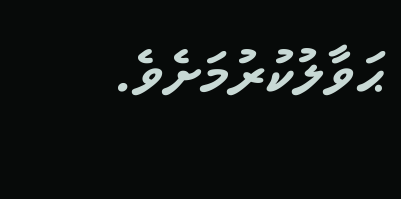ޙަވާލުކުރުމަށެވެ.